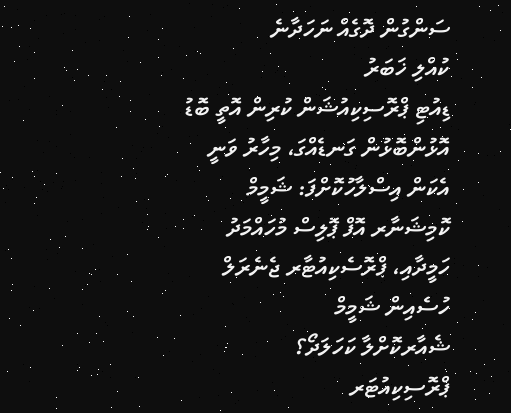ސަންގުން ދޮގެއް ނަހަދާނެ
ކުއްލި ޚަބަރު
ޑިއުޓި ޕްރޮސިކިއުޝަން ކުރިން އޮތީ ބޮޑު އޮޅުންބޮޅުން ގަނޑެއްގަ، މިހާރު ވަނީ އެކަން އިސްލާހުކޮށްފަ: ޝަމީމް
ކޮމިޝަނާރ އޮފް ޕޮލިސް މުހައްމަދު ހަމީދާއި، ޕްރޮސެކިއުޓާރ ޖެނެރަލް ހުސެއިން ޝަމީމް
ޝެއާރކޮށްލާ ކަހަލަދޯ؟
ޕްރޮސިކިއުޓަރ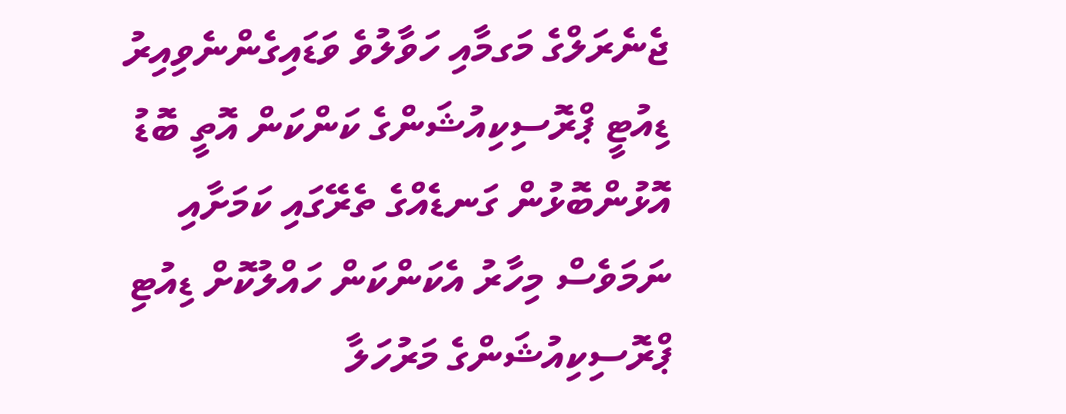ޖެނެރަލްގެ މަގމާއި ހަވާލުވެ ވަޑައިގެންނެވިއިރު ޑިއުޓީ ޕްރޮސިކިއުޝަންގެ ކަންކަން އޮތީ ބޮޑު އޮޅުންބޮޅުން ގަނޑެއްގެ ތެރޭގައި ކަމަށާއި ނަމަވެސް މިހާރު އެކަންކަން ހައްލުކޮށް ޑިއުޓި ޕްރޮސިކިއުޝަންގެ މަރުހަލާ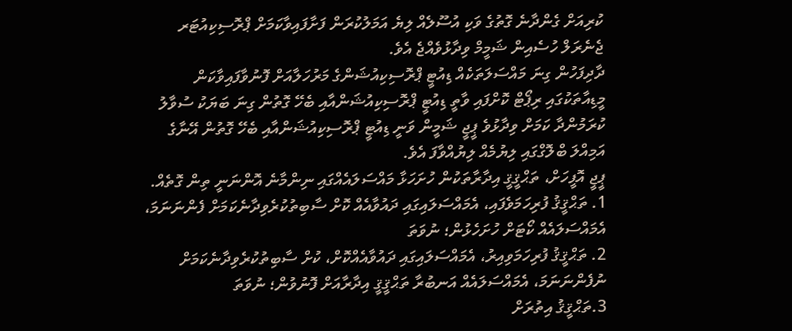ކުރިއަށް ގެންދާނެ ގޮތުގެ ވަކި އުސޫލެއް ލިޔެ އަމަލުކުރަން ފަށާފައިވާކަމަށް ޕްރޮސިކިއުޓަރ ޖެނެރަލް ހުސެއިން ޝަމީމް ވިދާޅުވެއްޖެ އެވެ.
ދާދިފަހުން ގިނަ މައްސަލަތަކެއް ޑިއުޓީ ޕްރޮސިކިއުޝަންގެ މަރުހަލާއަށް ފޮނުވާފައިވާކަން މީޑިއާތަކުގައި ރިޕޯޓް ކޮށްފައި ވާތީ ޑިއުޓީ ޕްރޮސިކިއުޝަންއާއި ބެހޭ ގޮތުން ގިނަ ބަޔަކު ސުވާލު ކުރަމުންދާ ކަމަށް ވިދާޅުވެ ޕީޖީ ޝަމީން ވަނީ ޑިއުޓީ ޕްރޮސިކިއުޝަންއާއި ބެހޭ ގޮތުން އޭނާގެ އަމިއްލަ ބްލޮގްގައި ލިޔުމެއް ލިޔުއްވާފަ އެވެ.
ޕީޖީ އޮފީހަށް، ތަޙްޤީޤީ އިދާރާތަކުން ހުށަހަޅާ މައްސަލައެއްގައި ނިންމާނެ އޮންނަނީ ތިން ގޮތެއް.
1. ތަޙްޤީޤު ފުރިހަމަވެފައި، އެމައްސަލައިގައި ދައުވާއެއް ކޮށް ސާބިތުކުރެވިދާނެކަމަށް ފެންނަނަމަ، އެމައްސަލައެއް ކޯޓަށް ހުށަހެޅުން؛ ނުވަތަ
2. ތަޙްޤީޤު ފުރިހަމަވިއިރު، އެމައްސަލައިގައި ދައުވާއެއްކޮށް، ކުށް ސާބިތުކުރެވިދާނެކަމަށް ނުފެންނަނަމަ، އެމައްސަލައެއް އަނބުރާ ތަޙްޤީޤީ އިދާރާއަށް ފޮނުވުން؛ ނުވަތަ
3.ތަޙްޤީޤު އިތުރަށް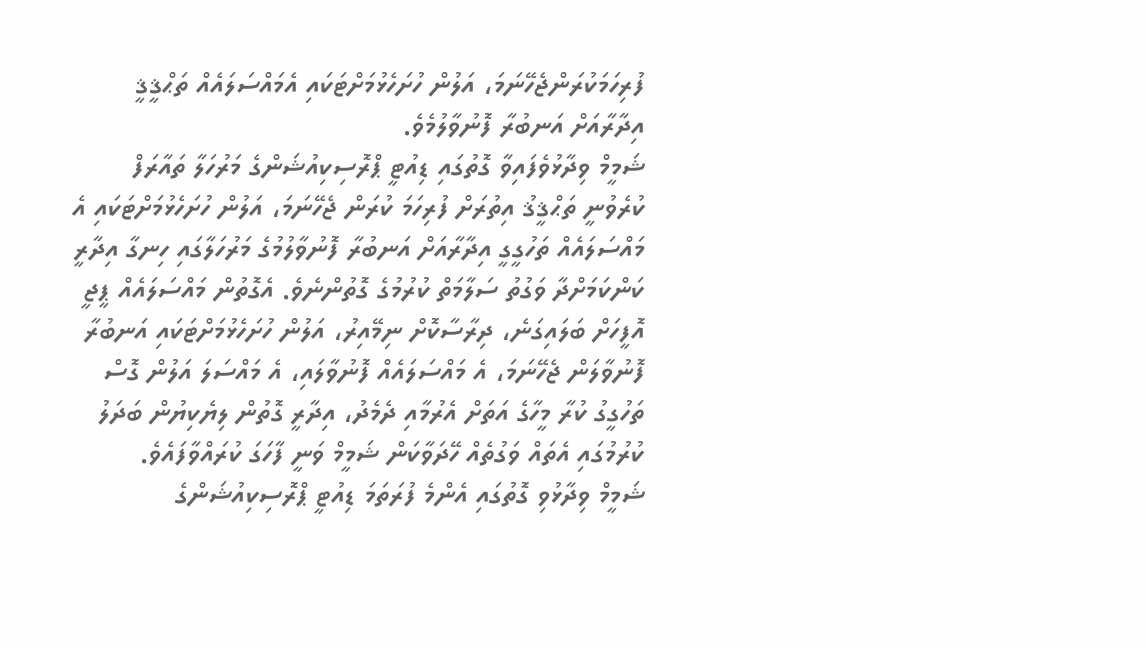ފުރިހަމަކުރަންޖެހޭނަމަ، އަލުން ހުށަހެޅުމަށްޓަކައި އެމައްސަލައެއް ތަޙްޤީޤީ އިދާރާއަށް އަނބުރާ ފޮނުވާލުމެވެ.
ޝަމީމް ވިދާޅުވެފައިވާ ގޮތުގައި ޑިއުޓީ ޕްރޮސިކިއުޝަންގެ މަރުހަލާ ތައާރަފް ކުރެވުނީ ތަޙްޤީޤު އިތުރަށް ފުރިހަމަ ކުރަން ޖެހޭނަމަ، އަލުން ހުށަހެޅުމަށްޓަކައި އެ މައްސަލައެއް ތަހުގީގީ އިދާރާއަށް އަނބުރާ ފޮނުވާލުމުގެ މަރުހަލާގައި ހިނގާ އިދާރީ ކަންކަމަށްދާ ވަގުތު ސަލާމަތް ކުރުމުގެ ގޮތުންނެވެ. އެގޮތުން މައްސަލައެއް ޕީޖީ އޮފީހަށް ބަލައިގަނެ، ދިރާސާކޮށް ނިމޭއިރު، އަލުން ހުށަހެޅުމަށްޓަކައި އަނބުރާ ފޮނުވާލަން ޖެހޭނަމަ، އެ މައްސަލައެއް ފޮނުވާލައި، އެ މައްސަލަ އަލުން ގޮސް ތަހުގީގު ކުރާ މީހާގެ އަތަށް އެރުމާއި ދެމެދު، އިދާރީ ގޮތުން ލިޔެކިޔުން ބަދަލު ކުރުމުގައި އެތައް ވަގުތެއް ހޭދަވާކަން ޝަމީމް ވަނީ ފާހަގަ ކުރައްވާފައެވެ.
ޝަމީމް ވިދާޅުވި ގޮތުގައި އެންމެ ފުރަތަމަ ޑިއުޓީ ޕްރޮސިކިއުޝަންގެ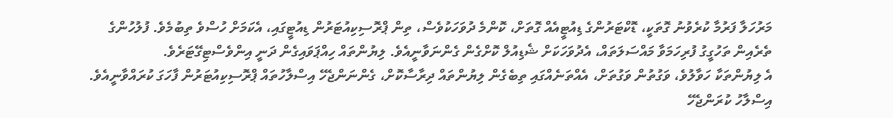މަރުހަލާ ފަރުމާ ކުރެވުނު ގޮތަކީ، ޑޮކްޓަރުންގެ ޑިއުޓީއެއް ގޮތަށް، ކޮންމެ ދުވަހަކުވެސް، ތިން ޕްރޮސިކިއުޓަރުން ޑިއުޓީގައި، އެކަމަށް ހުސްވެ ތިބުމެވެ. ފުލުހުންގެ ތެރެއިން ތަހުގީގު ފުރިހަމަވާ މައްސަލަތައް، އެދުވަހަކަށް ޝެޑިއުލް ކޮށްގެން ގެންނަވާނީއެވެ. ލިޔުންތައް ހިއްޕަވައިގެން ދަނީ އިންވެސްޓިގޭޓަރެވެ.
އެ ލިޔުންތަކާ ހަވާލުވެ، ވަގުތުން ވަގުތަށް، އެއްތަނެއްގައި ތިބެގެން ލިޔުންތައް ދިރާސާކޮށް، ގެންނަންޖެހޭ އިސްލާހުތައް ޕްރޮސިކިއުޓަރުން ފާހަގަ ކުރައްވާނީއެވެ. އިސްލާހު ކުރަންޖެހޭ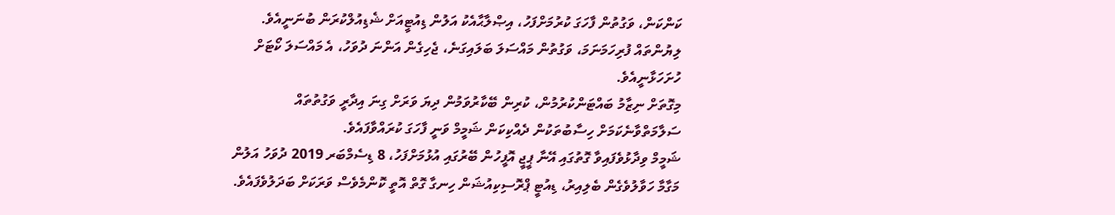ކަންކަން، ވަގުތުން ފާހަގަ ކުރުމަށްފަހު، އިޞްލާޙާއެކު އަލުން ޑިއުޓީއަށް ޝެޑިއުލްކުރަން ބުނަނީއެވެ. ލިޔުންތައް ފުރިހަމަނަމަ، ވަގުތުން މައްސަލަ ބަލައިގަނެ، ޖެހިގެން އަންނަ ދުވަހު، އެ މައްސަލަ ކޯޓަށް ހުށަހަޅާނީއެވެ.
މިގޮތަށް ނިޒާމު ބައްޓަންކުރުމުން، ކުރިން ބޭކާރުވަމުން ދިޔަ ވަރަށް ގިނަ އިދާރީ ވަގުތުތައް ސަލާމަތްވާނެކަމަށް ހިސާބުތަކުން ދެއްކިކަން ޝަމީމް ވަނީ ފާހަގަ ކުރައްވާފައެވެ.
ޝަމީމް ވިދާޅުވެފައިވާ ގޮތުގައި އޭނާ ޕީޖީ އޮފީހުން ބޭރުގައި އުޅުމަށްފަހު، 8 ޑިސެމްބަރ 2019 ދުވަހު އަލުން މަގާމާ ހަވާލުވެގެން ބެލިއިރު، ޑިއުޓީ ޕްރޮސިކިއުޝަން ހިނގާ ގޮތް އޮތީ ކޮންމެވެސް ވަރަކަށް ބަދަލުވެފައެވެ.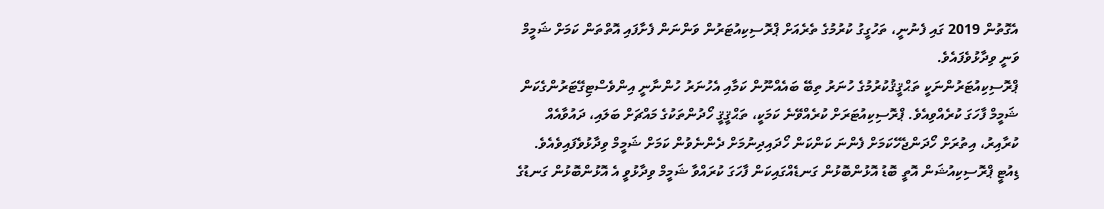އެގޮތުން 2019 ގައި ފެނުނީ، ތަހުގީގު ކުރުމުގެ ތެރެއަށް ޕްރޮސިކިއުޓަރުން ވަންނަން ފެށާފައި އޮތްތަން ކަމަށް ޝަމީމް ވަނީ ވިދާޅުވެފައެވެ.
ޕްރޮސިކިއުޓަރުންނަކީ ތަޙްޤީޤުކުރުމުގެ ހުނަރު ތިބޭ ބައެއްނޫން ކަމާއި އެހުނަރު ހުންނާނީ އިންވެސްޓިގޭޓަރުންގެކަން ޝަމީމް ފާހަގަ ކުރެއްވިއެވެ. ޕްރޮސިކިއުޓަރަށް ކުރެއްވޭނެ ކަމަކީ، ތަޙްޤީޤީ ހޯދުންތަކުގެ މައްޗަށް ބަލައި، ދައުވާއެއް ކުރާއިރު، އިތުރަށް ހޯދަންޖެހޭކަމަށް ފެންނަ ކަންކަން ހޯދައިދިނުމަށް ދެންނެވުން ކަމަށް ޝަމީމް ވިދާޅުވެފައިވެއެވެ.
ޑިއުޓީ ޕްރޮސިކިއުޝަން އޮތީ ބޮޑު އޮޅުންބޮޅުން ގަނޑެއްގައިކަން ފާހަގަ ކުރައްވާ ޝަމީމް ވިދާޅުވީ އެ އޮޅުންބޮޅުން ގަނޑުގެ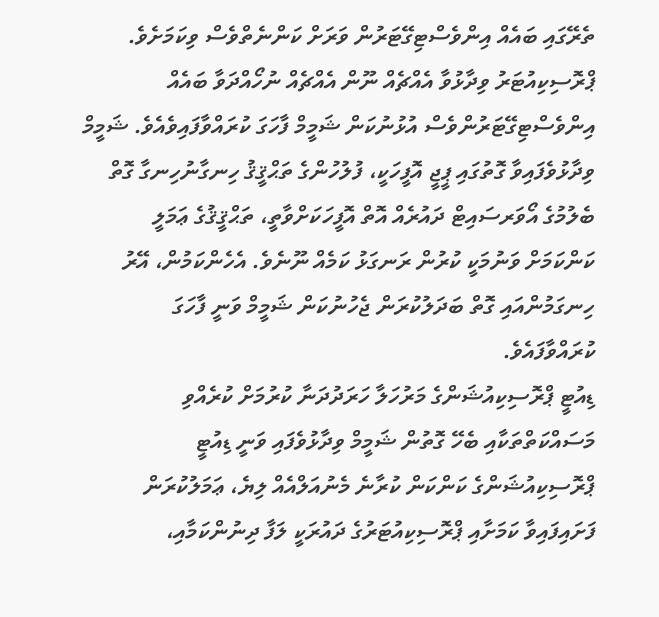ތެރޭގައި ބައެއް އިންވެސްޓިގޭޓަރުން ވަރަށް ކަންނެތްވެސް ވިކަމަށެވެ. ޕްރޮސިކިއުޓަރު ވިދާޅުވާ އެއްޗެއް ނޫން އެއްޗެއް ނުހޯއްދަވާ ބައެއް އިންވެސްޓިގޭޓަރުންވެސް އުޅުނުކަން ޝަމީމް ފާހަގަ ކުރައްވާފައިވެއެވެ. ޝަމީމް ވިދާޅުވެފައިވާ ގޮތުގައި ޕީޖީ އޮފީހަކީ، ފުލުހުންގެ ތަޙްޤީޤު ހިނގާނުހިނގާ ގޮތް ބެލުމުގެ އޯވަރސައިޓް ދައުރެއް އޮތް އޮފީހަކަށްވާތީ، ތަޙްޤީޤުގެ ޢަމަލީ ކަންކަމަށް ވަނުމަކީ ކުރުން ރަނގަޅު ކަމެއް ނޫނެވެ. އެހެންކަމުން، އޭރު ހިނގަމުންއައި ގޮތް ބަދަލުކުރަން ޖެހުނުކަން ޝަމީމް ވަނީ ފާހަގަ ކުރައްވާފައެވެ.
ޑިއުޓީ ޕްރޮސިކިއުޝަންގެ މަރުހަލާ ހަރަދުދަނާ ކުރުމަށް ކުރެއްވި މަސައްކަތްތަކާއި ބެހޭ ގޮތުން ޝަމީމް ވިދާޅުވެފައި ވަނީ ޑިއުޓީ ޕްރޮސިކިއުޝަންގެ ކަންކަން ކުރާނެ މެނުއަލްއެއް ލިޔެ، ޢަމަލުކުރަން ފަށައިފައިވާ ކަމަށާއި ޕްރޮސިކިއުޓަރުގެ ދައުރަކީ ލަފާ ދިނުންކަމާއި،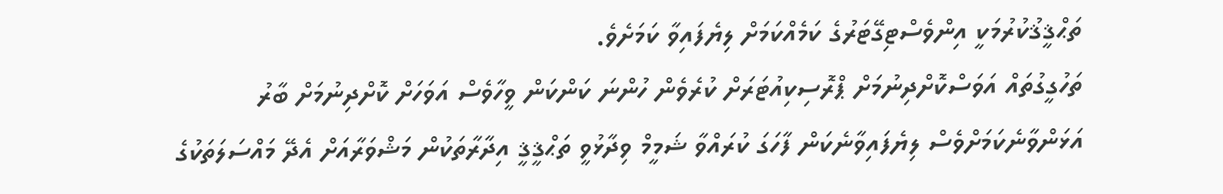ތަޙްޤީޤުކުރުމަކީ އިންވެސްޓިގޭޓަރުގެ ކަމެއްކަމަށް ލިޔެފައިވާ ކަމަށެވެ.
ތަހުގީގުތައް އަވަސްކޮށްދިނުމަށް ޕްރޮސިކިއުޓަރަށް ކުރެވެން ހުންނަ ކަންކަން ވީހާވެސް އަވަހަށް ކޮށްދިނުމަށް ބާރު އަޅަންވާނެކަމަށްވެސް ލިޔެފައިވާނެކަން ފާހަގަ ކުރައްވާ ޝަމީމް ވިދާޅުވީ ތަޙްޤީޤީ އިދާރާތަކުން މަޝްވަރާއަށް އެދޭ މައްސަލަތަކުގެ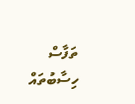ތަފާސް ހިސާބުތައް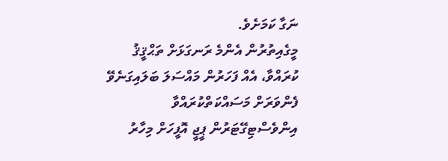ނަގާ ކަމަށެވެ.
މީގެއިތުރުން އެންމެ ރަނގަޅަށް ތަޙްޤީޤު ކުރައްވާ، އެއް ފަހަރުން މައްސަލަ ބަލައިގަނެވޭ ފެންވަރަށް މަސައްކަތްކުރައްވާ އިންވެސްޓިގޭޓަރުން ޕީޖީ އޮފީހަށް މިހާރު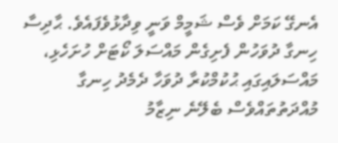އެނގޭ ކަމަށް ވެސް ޝަމީމް ވަނީ ވިދާޅުވެފައެވެ. ޙާދިސާ ހިނގާ ދުވަހުން ފެށިގެން މައްސަލަ ކޯޓަށް ހުށަހެޅި، މައްސަލައިގައި ޙުކުމްކުރާ ދުވަހާ ދެމެދު ހިނގާ މުއްދަތުތައްވެސް ބެލޭނެ ނިޒާމު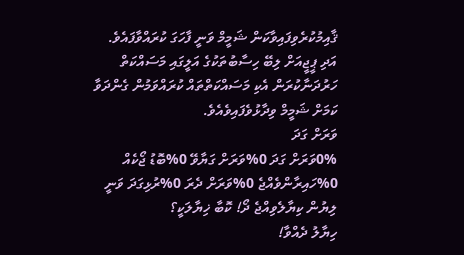ޤާއިމުކުރެވިފައިވާކަން ޝަމީމް ވަނީ ފާހަގަ ކުރައްވާފައެވެ. އަދި ޕީޖީއަށް ލިބޭ ހިސާބުތަކުގެ އަލީގައި މަސައްކަތް ހަރުދަނާކުރަން އެކި މަސައްކަތްތައް ކުރައްވަމުން ގެންދަވާ ކަމަށް ޝަމީމް ވިދާޅުވެފައިވެއެވެ.
ވަރަށް ގަދަ
0%ވަރަށް ގަދަ 0%ވަރަށް ގަޔާވޭ 0%ބޮޑު ޖޯކެއް 0%ހައިރާންވެއްޖެ 0%ވަރަށް ދެރަ 0%ރުޅިގަދަ ވަނީ
ލިޔުން ކިޔާލެވިއްޖެ ދޯ! ކޮބާ ޚިޔާލަކީ؟
ހިޔާލު ދެއްވާ!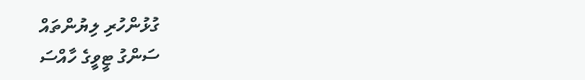ގުޅުންހުރި ލިޔުންތައް
ސަންގު ޓީވީގެ ހާއްސަ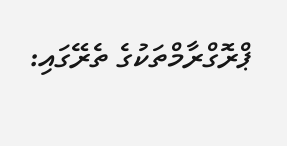ޕްރޮގްރާމްތަކުގެ ތެރޭގައި: